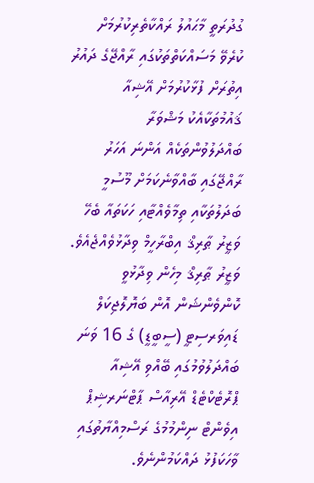ގުދުރަތީ މާޙައުލު ރައްކާތެރިކުރުމަށް ކުރެވޭ މަސައްކަތްތަކުގައި ރާއްޖޭގެ ދައުރު އިތުރަށް ފުޅާކުރުމަށް އޭޝިއާ ޤައުމުތަކާއެކު މަޝްވަރާ ބައްދަލުވުންތަކެއް އަންނަ އަހަރު ރާއްޖޭގައި ބާއްވާނެކަމަށް މޫސުމީ ބަދަލުތަކާއި ތިމާވެއްޓާއި ހަކަތައާ ބެހޭ ވަޒީރު ޠާރިޤް އިބްރާހީމް ވިދާޅުވެއްޖެއެވެ.
ވަޒީރު ޠާރިޤް މިހެން ވިދާޅުވީ ކޮންވެންޝަން އޮން ބަޔޮލޮޖިކަލް ޑައިވަރސިޓީ (ސީބީޑީ) ގެ 16 ވަނަ ބައްދަލުވުމުގައި ބޭއްވި އޭޝިއާ ޕްރޮޓެކްޓެޑް އޭރިއާސް ޕާޓްނަރޝިޕް އިވެންޓް ނިންމުމުގެ ރަސްމިއްޔާތުގައި ވާހަކަފުޅު ދައްކަމުންނެވެ.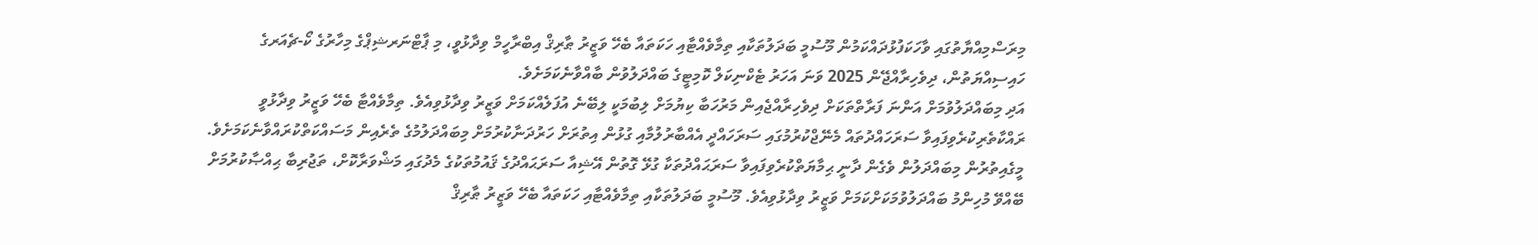މިރަސްމިއްޔާތުގައި ވާހަކަފުޅުދައްކަމުން މޫސުމީ ބަދަލުތަކާއި ތިމާވެއްޓާއި ހަކަތައާ ބެހޭ ވަޒީރު ޠާރިޤް އިބްރާހީމް ވިދާޅުވީ، މި ޕާޓްނަރޝިޕްގެ މިހާރުގެ ކޯ-ޗެއަރގެ ހައިސިއްޔަތުން، ދިވެހިރާއްޖޭން 2025 ވަނަ އަހަރު ޓެކްނިކަލް ކޮމިޓީގެ ބައްދަލުވުން ބާއްވާނެކަމަށެވެ.
އަދި މިބައްދަލުވުމަށް އަންނަ ފަރާތްތަކަށް ދިވެހިރާއްޖެއިން މަރުހަބާ ކިޔުމަށް ލިބުމަކީ ލިބޭނެ އުފަލެއްކަމަށް ވަޒީރު ވިދާޅުވިއެވެ. ތިމާވެއްޓާ ބެހޭ ވަޒީރު ވިދާޅުވީ ރައްކާތެރިކުރެވިފައިވާ ސަރަހައްދުތައް މެނޭޖްކުރުމުގައި ސަރަހައްދީ އެއްބާރުލުމާއި ގުޅުން އިތުރަށް ހަރުދަނާކުރުމަށް މިބައްދަލުމުގެ ތެރެއިން މަސައްކަތްކުރައްވާނެކަމަށެވެ.
މީގެއިތުރުން މިބައްދަލުން ވެގެން ދާނީ ޙިމާޔަތްކުރެވިފައިވާ ސަރަޙައްދުތަކާ ގުޅޭ ގޮތުން އޭޝިއާ ސަރަޙައްދުގެ ޤައުމުތަކުގެ މެދުގައި މަޝްވަރާކޮށް، ތަޖުރިބާ ޙިއްޞާކުރުމަށް ބޭއްވޭ މުހިންމު ބައްދަލުވުމަކަށްކަމަށް ވަޒީރު ވިދާޅުވިއެވެ. މޫސުމީ ބަދަލުތަކާއި ތިމާވެއްޓާއި ހަކަތައާ ބެހޭ ވަޒީރު ޠާރިޤް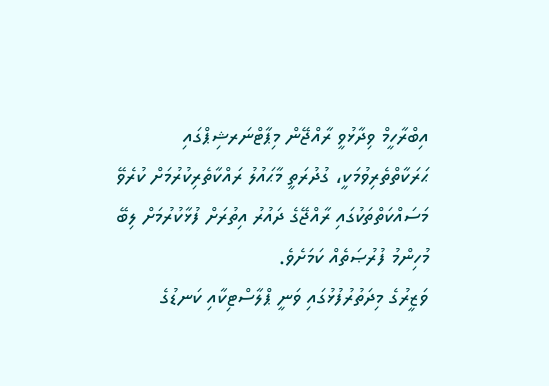އިބްރާހީމް ވިދާޅުވީ ރާއްޖޭން މިޕާޓްނަރޝިޕްގައި ޙަރަކާތްތެރިވުމަކީ، ގުދުރަތީ މާޙައުލު ރައްކާތެރިކުރުމަށް ކުރެވޭ މަސައްކަތްތަކުގައި ރާއްޖޭގެ ދައުރު އިތުރަށް ފުޅާކުރުމަށް ލިބޭ މުހިންމު ފުރުޞަތެއް ކަމަށެވެ.
ވަޒީރުގެ މިދަތުރުފުޅުގައި ވަނީ ޕްލާސްޓިކާއި ކަނޑުގެ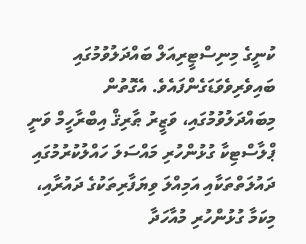ކުނީގެ މިނިސްޓީރިއަލް ބައްދަލުވުމުގައި ބައިވެރިވެވަޑަގެންފައެވެ. އެގޮތުން މިބައްދަލުވުމުގައި، ވަޒީރު ޠާރިޤް އިބްރާހީމް ވަނީ ޕްލާސްޓިކާ ގުޅުންހުރި މައްސަލަ ހައްލުކުރުމުގައި ދައުލަތްތަކާއި އަމިއްލަ ވިޔަފާރިތަކުގެ ދައުރާއި، މިކަމާ ގުޅުންހުރި މުއާހަދާ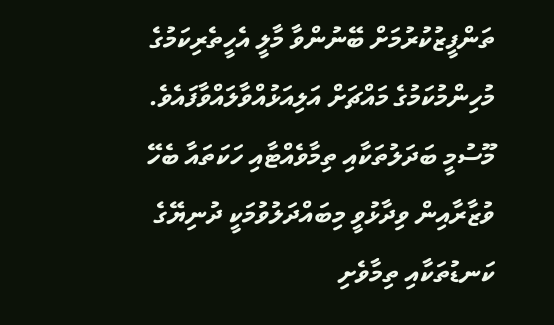ތަންފީޒުކުރުމަށް ބޭނުންވާ މާލީ އެހީތެރިކަމުގެ މުހިންމުކަމުގެ މައްޗަށް އަލިއަޅުއްވާލައްވާފައެވެ.
މޫސުމީ ބަދަލުތަކާއި ތިމާވެއްޓާއި ހަކަތައާ ބެހޭ ވުޒާރާއިން ވިދާޅުވީ މިބައްދަލުވުމަކީ ދުނިޔޭގެ ކަނޑުތަކާއި ތިމާވެށި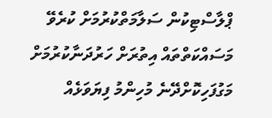ޕްލާސްޓިކުން ސަލާމަތްކުރުމަށް ކުރެވޭ މަސައްކަތްތައް އިތުރަށް ހަރުދަނާކުރުމަށް މަގުފަހިކޮށްދޭނެ މުހިންމު ފިޔަވަޅެއް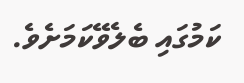ކަމުގައި ބެލެވޭކަމަށެވެ.